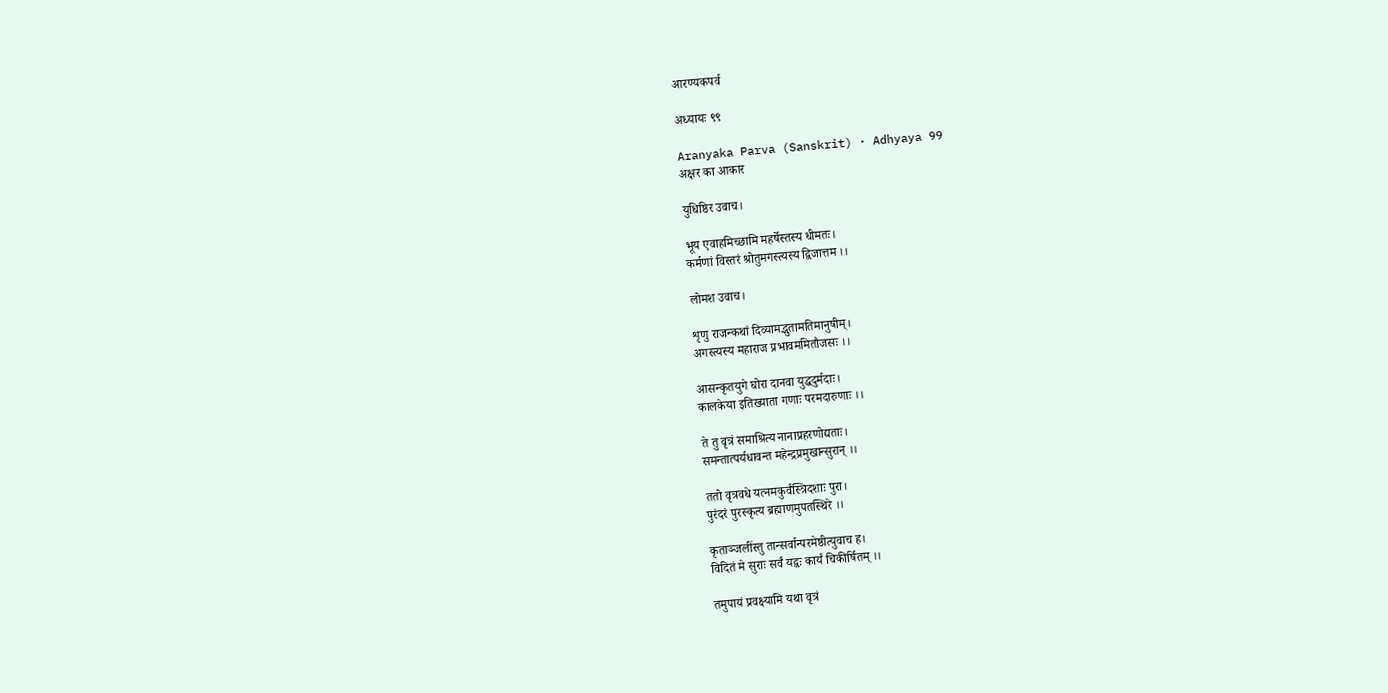आरण्यकपर्व

अध्यायः ९९

Aranyaka Parva (Sanskrit) · Adhyaya 99
अक्षर का आकार

युधिष्ठिर उवाच।

भूय एवाहमिच्छामि महर्षेस्तस्य धीमतः।
कर्मणां विस्तरं श्रोतुमगस्त्यस्य द्विजात्तम ।।

लोमश उवाच।

शृणु राजन्कथां दिव्यामद्भुतामतिमानुषीम्।
अगस्त्यस्य महाराज प्रभावममितौजसः ।।

आसन्कृतयुगे घोरा दानवा युद्धदुर्मदाः।
कालकेया इतिख्याता गणाः परमदारुणाः ।।

ते तु वृत्रं समाश्रित्य नानाप्रहरणोद्यताः।
समन्तात्पर्यधावन्त महेन्द्रप्रमुखान्सुरान् ।।

ततो वृत्रवधे यत्नमकुर्वंस्त्रिदशाः पुरा।
पुरंदरं पुरस्कृत्य ब्रह्माणमुपतस्थिरे ।।

कृताञ्जलींस्तु तान्सर्वान्परमेष्ठीत्युवाच ह।
विदितं मे सुराः सर्वं यद्वः कार्यं चिकीर्षितम् ।।

तमुपायं प्रवक्ष्यामि यथा वृत्रं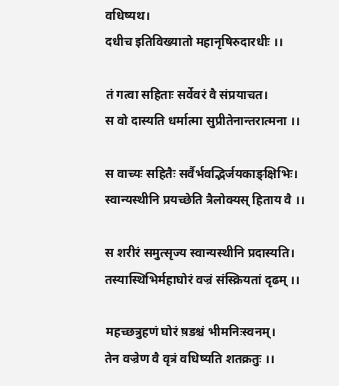वधिष्यथ।
दधीच इतिविख्यातो महानृषिरुदारधीः ।।

तं गत्वा सहिताः सर्वेवरं वै संप्रयाचत।
स वो दास्यति धर्मात्मा सुप्रीतेनान्तरात्मना ।।

स वाच्यः सहितैः सर्वैर्भवद्भिर्जयकाङ्क्षिभिः।
स्वान्यस्थीनि प्रयच्छेति त्रैलोक्यस् हिताय वै ।।

स शरीरं समुत्सृज्य स्वान्यस्थीनि प्रदास्यति।
तस्यास्थिभिर्महाघोरं वज्रं संस्क्रियतां दृढम् ।।

महच्छत्रुहणं घोरं ष़डश्चं भीमनिःस्वनम्।
तेन वज्रेण वै वृत्रं वधिष्यति शतक्रतुः ।।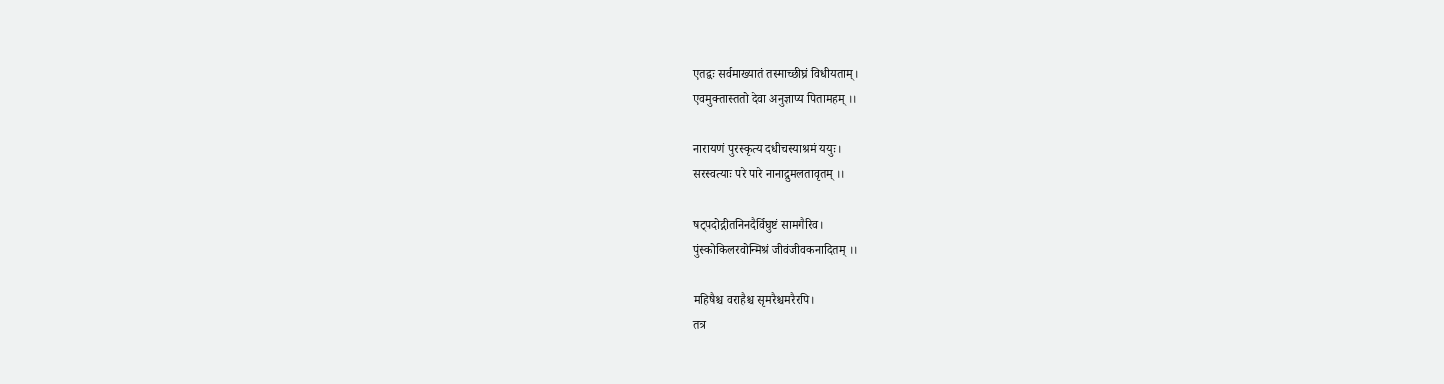एतद्वः सर्वमाख्यातं तस्माच्छीघ्रं विधीयताम्।
एवमुक्तास्ततो देवा अनुज्ञाप्य पितामहम् ।।

नारायणं पुरस्कृत्य दधीचस्याश्रमं ययुः।
सरस्वत्याः परे पारे नानाद्रुमलतावृतम् ।।

षट्पदोद्गीतनिनदैर्विघुष्टं सामगैरिव।
पुंस्कोकिलरवोन्मिश्रं जीवंजीवकनादितम् ।।

महिषैश्च वराहैश्च सृमरैश्चमरैरपि।
तत्र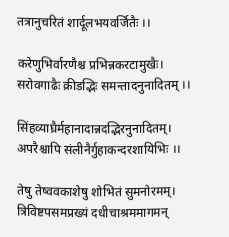तत्रानुचरितं शार्दूलभयवर्जितैः ।।

करेणुभिर्वारणैश्च प्रभिन्नकरटामुखैः।
सरोवगाढैः क्रीडद्भिः समन्तादनुनादितम् ।।

सिंहव्याघ्रैर्महानादान्नदद्भिरनुनादितम्।
अपरैश्चापि संलीनैर्गुहाकन्दरशायिभिः ।।

तेषु तेष्ववकाशेषु शोभितं सुमनोरमम्।
त्रिविष्टपसमप्रख्यं दधीचाश्रममागमन्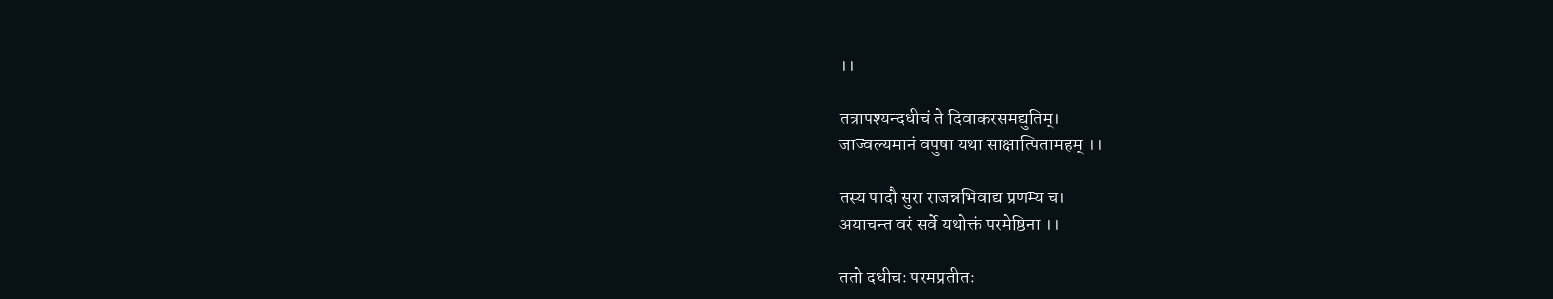।।

तत्रापश्यन्दधीचं ते दिवाकरसमद्युतिम्।
जाज्वल्यमानं वपुषा यथा साक्षात्पितामहम् ।।

तस्य पादौ सुरा राजन्नभिवाद्य प्रणम्य च।
अयाचन्त वरं सर्वे यथोक्तं परमेष्ठिना ।।

ततो दधीचः परमप्रतीतः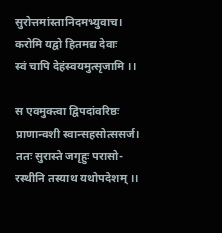सुरोत्तमांस्तानिदमभ्युवाच।
करोमि यद्वो हितमद्य देवाः
स्वं चापि देहंस्वयमुत्सृजामि ।।

स एवमुक्त्वा द्विपदांवरिष्ठः
प्राणान्वशी स्वान्सहसोत्ससर्ज।
ततः सुरास्ते जगृहुः परासो-
रस्थीनि तस्याथ यथोपदेशम् ।।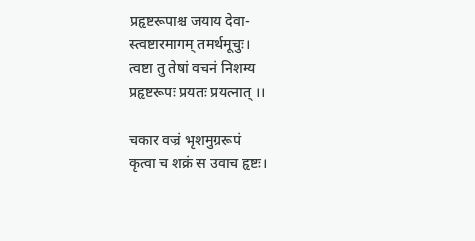प्रहृष्टरूपाश्च जयाय देवा-
स्त्वष्टारमागम् तमर्थमूचुः।
त्वष्टा तु तेषां वचनं निशम्य
प्रहृष्टरूपः प्रयतः प्रयत्नात् ।।

चकार वज्रं भृशमुग्ररूपं
कृत्वा च शक्रं स उवाच हृष्टः।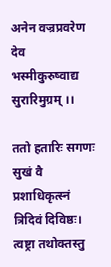अनेन वज्रप्रवरेण देव
भस्मीकुरुष्वाद्य सुरारिमुग्रम् ।।

ततो हतारिः सगणः सुखं वै
प्रशाधिकृत्स्नं त्रिदिवं दिविष्ठः।
त्वष्ट्रा तथोक्तस्तु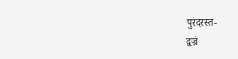पुरंदरस्त-
द्वज्रं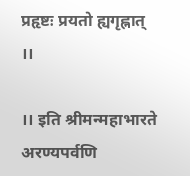प्रहृष्टः प्रयतो ह्यगृह्नात् ।।

।। इति श्रीमन्महाभारते अरण्यपर्वणि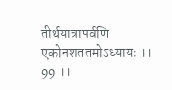तीर्थयात्रापर्वणि एकोनशततमोऽध्यायः ।। 99 ।।